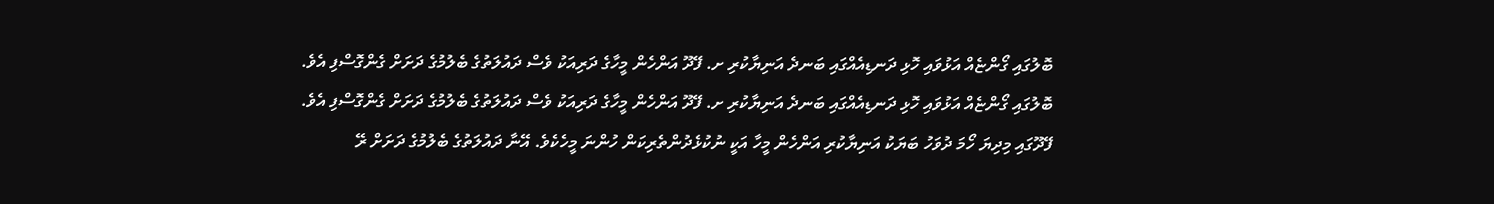ބޮލުގައި ގޯންޏެއް އަޅުވައި ހޮޅި ދަނޑިއެއްގައި ބަނދެ އަނިޔާކުރި ށ. ފޭދޫ އަންހެން މީހާގެ ދަރިއަކު ވެސް ދައުލަތުގެ ބެލުމުގެ ދަށަށް ގެންގޮސްފި އެވެ.
ބޮލުގައި ގޯންޏެއް އަޅުވައި ހޮޅި ދަނޑިއެއްގައި ބަނދެ އަނިޔާކުރި ށ. ފޭދޫ އަންހެން މީހާގެ ދަރިއަކު ވެސް ދައުލަތުގެ ބެލުމުގެ ދަށަށް ގެންގޮސްފި އެވެ.
ފޭދޫގައި މިދިޔަ ހޯމަ ދުވަހު ބަޔަކު އަނިޔާކުރި އަންހެން މީހާ އަކީ ނުކުޅެދުންތެރިކަން ހުންނަ މީހެކެވެ. އޭނާ ދައުލަތުގެ ބެލުމުގެ ދަށަށް ރޭ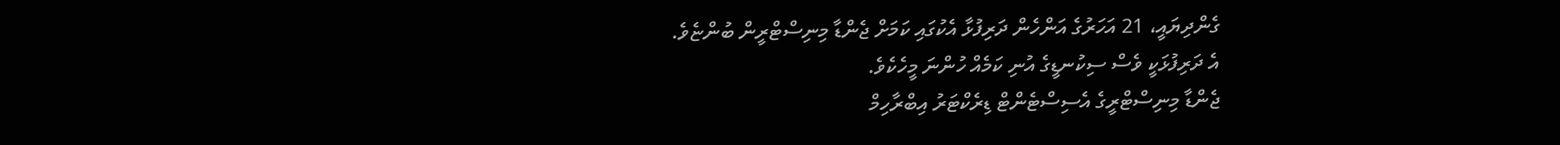ގެންދިޔައީ، 21 އަހަރުގެ އަންހެން ދަރިފުޅާ އެކުގައި ކަމަށް ޖެންޑާ މިނިސްޓްރީން ބުންޏެވެ.
އެ ދަރިފުޅަކީ ވެސް ސިކުނޑީގެ އުނި ކަމެއް ހުންނަ މީހެކެވެ.
ޖެންޑާ މިނިސްޓްރީގެ އެސިސްޓެންޓް ޑިރެކްޓަރު އިބްރާހިމް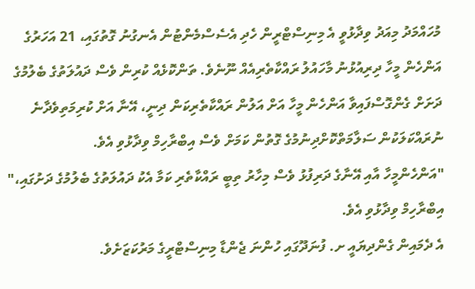މުހައްމަދު މިއަދު ވިދާޅުވީ އެ މިނިސްޓްރީން ހެދި އެސެސްމެންޓުން އެނގުނު ގޮތުގައި، 21 އަހަރުގެ އަންހެން މީހާ ދިރިއުޅުނު މާހައުލު ރައްކާތެރިއެއް ނޫނެވެ. ތަންކޮޅެއް ކުރިން ވެސް ދައުލަތުގެ ބެލުމުގެ ދަށަށް ގެންގޮސްފައިވާ އަންހެން މީހާ އަށް އަލުން ރައްކާތެރިކަން ދިނީ، އޭނާ އަށް ކުރިމަތިވެދާނެ ނުރައްކަލަކުން ސަލާމަތްކޮށްދިނުމުގެ ގޮތުން ކަމަށް ވެސް އިބްރާހިމް ވިދާޅުވި އެވެ.
"އަންހެންމީހާ އާއި އޭނާގެ ދަރިފުޅު ވެސް މިހާރު ތިބީ ރައްކާތެރި ކަމާ އެކު ދައުލަތުގެ ބެލުމުގެ ދަށުގައި،" އިބްރާހިމް ވިދާޅުވި އެވެ.
އެ ދެމައިން ގެންދިޔައީ ށ. ފުނަދޫގައި ހުންނަ ޖެންޑާ މިނިސްޓްރީގެ މަރުކަޒަށެވެ.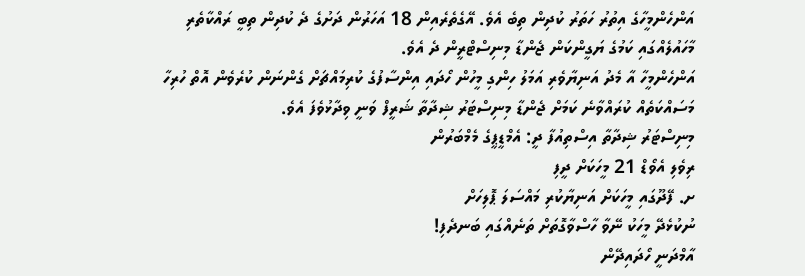އަންހެންމީހާގެ އިތުރު ހަތަރު ކުދިން ތިބެ އެވެ. އޭގެތެރެއިން 18 އަހަރުން ދަށުގެ ދެ ކުދިން ތިބީ ރައްކާތެރި މާހައުލެއްގައި ކަމުގެ ޔަގީންކަން ޖެންޑާ މިނިސްޓްރީން ދެ އެވެ.
އަންހެންމީހާ އާ މެދު އަނިޔާވެރި އަމަލު ހިންގި މީހުން ހޯދައި އިންސާފުގެ ކުރިމައްޗަށް ގެންނަން ކުރެވެން އޮތް ހުރިހާ މަސައްކަތެއް ކުރައްވާނެ ކަމަށް ޖެންޑާ މިނިސްޓަރު ޝިދާތާ ޝަރީފް ވަނީ ވިދާޅުވެފަ އެވެ.
މިނިސްޓަރު ޝިދާތާ އިސްތިއުފާ ދީ: އެމްޑީޕީގެ މެމްބަރުން
ރިވެލި އެވޯޑް 21 މީހަކަށް ދީފި
ށ. ފޭދޫގައި މީހަކަށް އަނިޔާކުރި މައްސަލަ ޕޮލިހަށް
ނުކުޅެދޭ މީހަކު ނޭވާ ހާސްވާގޮތަށް ތަނެއްގައި ބަނދެފި!
އާމްދަނީ ހޯދައިދޭން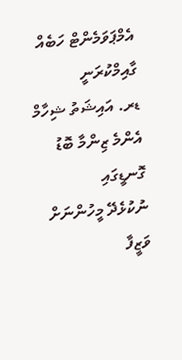އެމްޕަވަމެންޓް ހަބެއް ގާއިމްކުރަނީ
ޑރ. އައިޝަތު ޝިހާމް އެންމެ ޒިންމާ ބޮޑު ގޮނޑީގައި
ނުކުޅެދޭ މީހުންނަށް ވަޒީފާ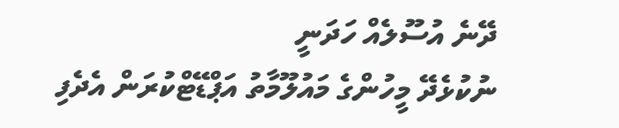ދޭނެ އުސޫލެއް ހަދަނީ
ނުކުޅެދޭ މީހުންގެ މައުލޫމާތު އަޕްޑޭޓްކުރަން އެދެފި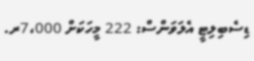ޑިސެބިލިޓީ އެލަވަންސް: 222 މީހަކަށް 7،000ރ.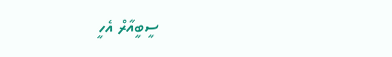ސީބީއާރް އެހީ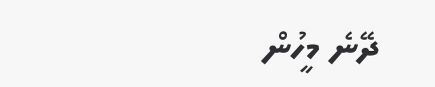ދޭނެ މީހުން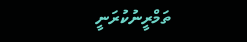ތަމްރީނުކުރަނީ